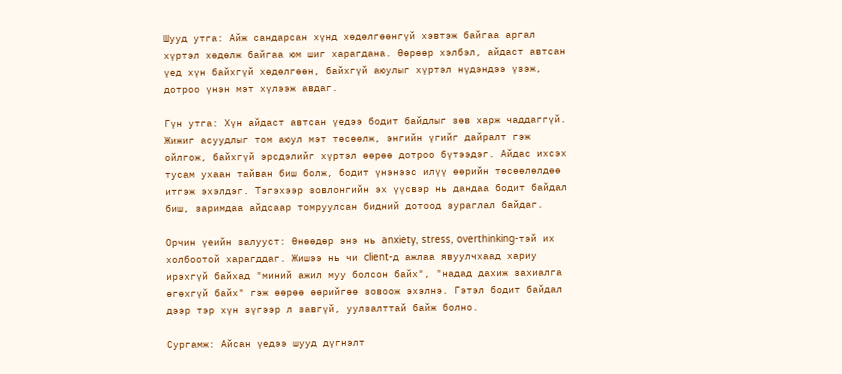Шууд утга: Айж сандарсан хүнд хөдөлгөөнгүй хэвтэж байгаа аргал хүртэл хөдөлж байгаа юм шиг харагдана. Өөрөөр хэлбэл, айдаст автсан үед хүн байхгүй хөдөлгөөн, байхгүй аюулыг хүртэл нүдэндээ үзэж, дотроо үнэн мэт хүлээж авдаг.

Гүн утга: Хүн айдаст автсан үедээ бодит байдлыг зөв харж чаддаггүй. Жижиг асуудлыг том аюул мэт төсөөлж, энгийн үгийг дайралт гэж ойлгож, байхгүй эрсдэлийг хүртэл өөрөө дотроо бүтээдэг. Айдас ихсэх тусам ухаан тайван биш болж, бодит үнэнээс илүү өөрийн төсөөлөлдөө итгэж эхэлдэг. Тэгэхээр зовлонгийн эх үүсвэр нь дандаа бодит байдал биш, заримдаа айдсаар томруулсан бидний дотоод зураглал байдаг.

Орчин үеийн залууст: Өнөөдөр энэ нь anxiety, stress, overthinking-тэй их холбоотой харагддаг. Жишээ нь чи client-д ажлаа явуулчхаад хариу ирэхгүй байхад "миний ажил муу болсон байх", "надад дахиж захиалга өгөхгүй байх" гэж өөрөө өөрийгөө зовоож эхэлнэ. Гэтэл бодит байдал дээр тэр хүн зүгээр л завгүй, уулзалттай байж болно.

Сургамж: Айсан үедээ шууд дүгнэлт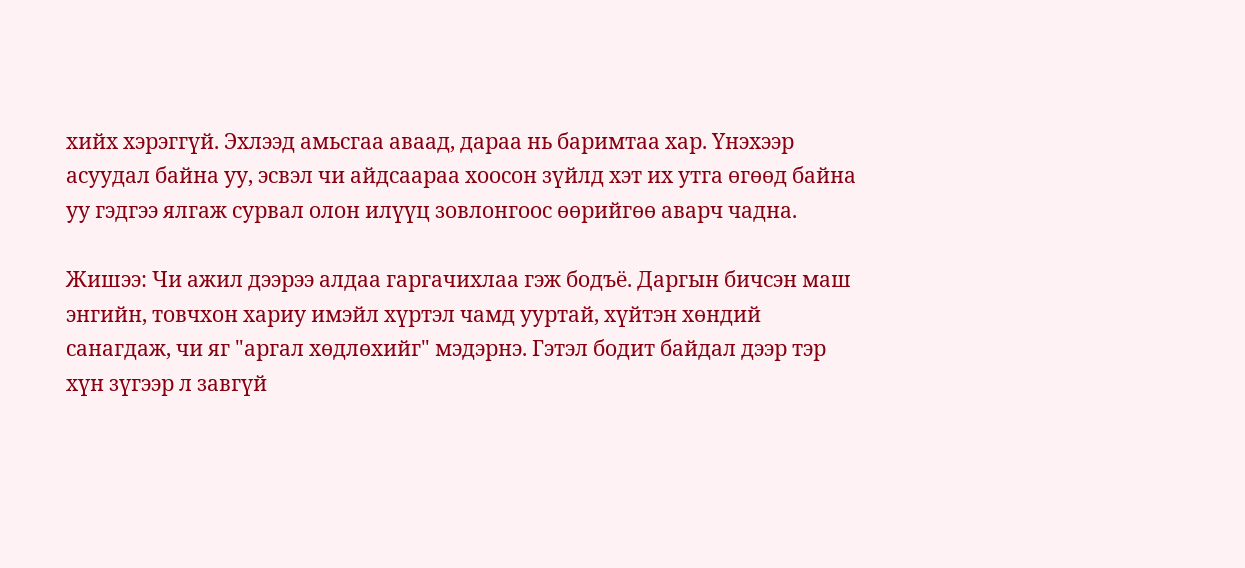хийх хэрэггүй. Эхлээд амьсгаа аваад, дараа нь баримтаа хар. Үнэхээр асуудал байна уу, эсвэл чи айдсаараа хоосон зүйлд хэт их утга өгөөд байна уу гэдгээ ялгаж сурвал олон илүүц зовлонгоос өөрийгөө аварч чадна.

Жишээ: Чи ажил дээрээ алдаа гаргачихлаа гэж бодъё. Даргын бичсэн маш энгийн, товчхон хариу имэйл хүртэл чамд ууртай, хүйтэн хөндий санагдаж, чи яг "аргал хөдлөхийг" мэдэрнэ. Гэтэл бодит байдал дээр тэр хүн зүгээр л завгүй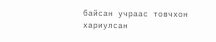байсан учраас товчхон хариулсан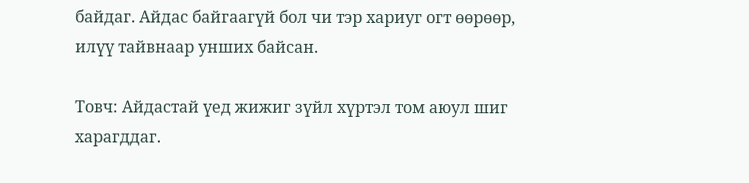байдаг. Айдас байгаагүй бол чи тэр хариуг огт өөрөөр, илүү тайвнаар унших байсан.

Товч: Айдастай үед жижиг зүйл хүртэл том аюул шиг харагддаг.